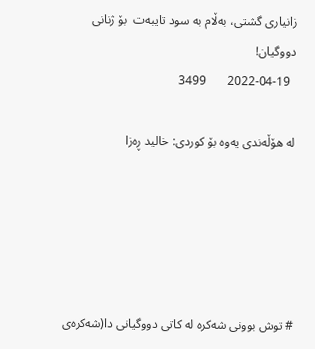زانیاری گشتی، بەڵام بە سود تایبەت  بۆ ژنانی دووگیان!
  2022-04-19       3499

لە هۆڵەندی یەوە بۆ کوردی: خالید ڕەزا





# توش بوونی شەکرە لە کاتی دووگیانی دا(شەکرەی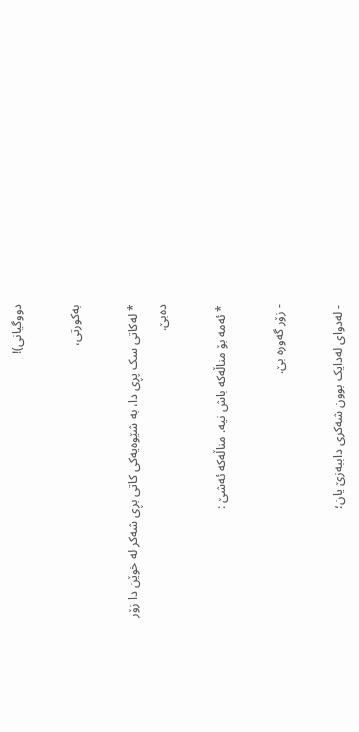دووگیانی)!

بەکورتی،

* لەکاتی سک پڕی دا، بە شێوەیەکی کاتی بڕی شەکر لە خوێن دا زۆر دەبێ.

* ئەمە بۆ مناڵەکە باش نیە. مناڵەکە ئەشێ :

- زۆر گەورە بێ.

- لەدوای لەدایک بوون شەکری داببەزێ یان؛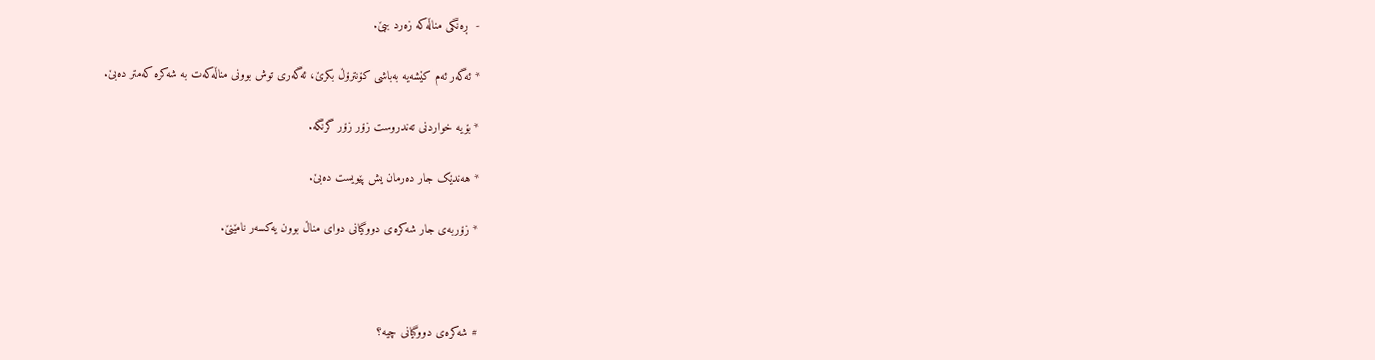-  ڕەنگی مناڵەکە زەرد ببێ.

* ئەگەر ئەم کێشەیە بەباشی کۆنترۆڵ بکرێ، ئەگەری توش بوونی مناڵەکەت بە شەکرە کەمتر دەبێ.

* بۆیە خواردنی تەندروست زۆر زۆر گرنگە.

* هەندێک جار دەرمان یش پێویست دەبێ.

* زۆربەی جار شەکرەی دووگیانی دوای مناڵ بوون یەکسەر نامێنێ.



# شەکرەی دووگیانی چیە؟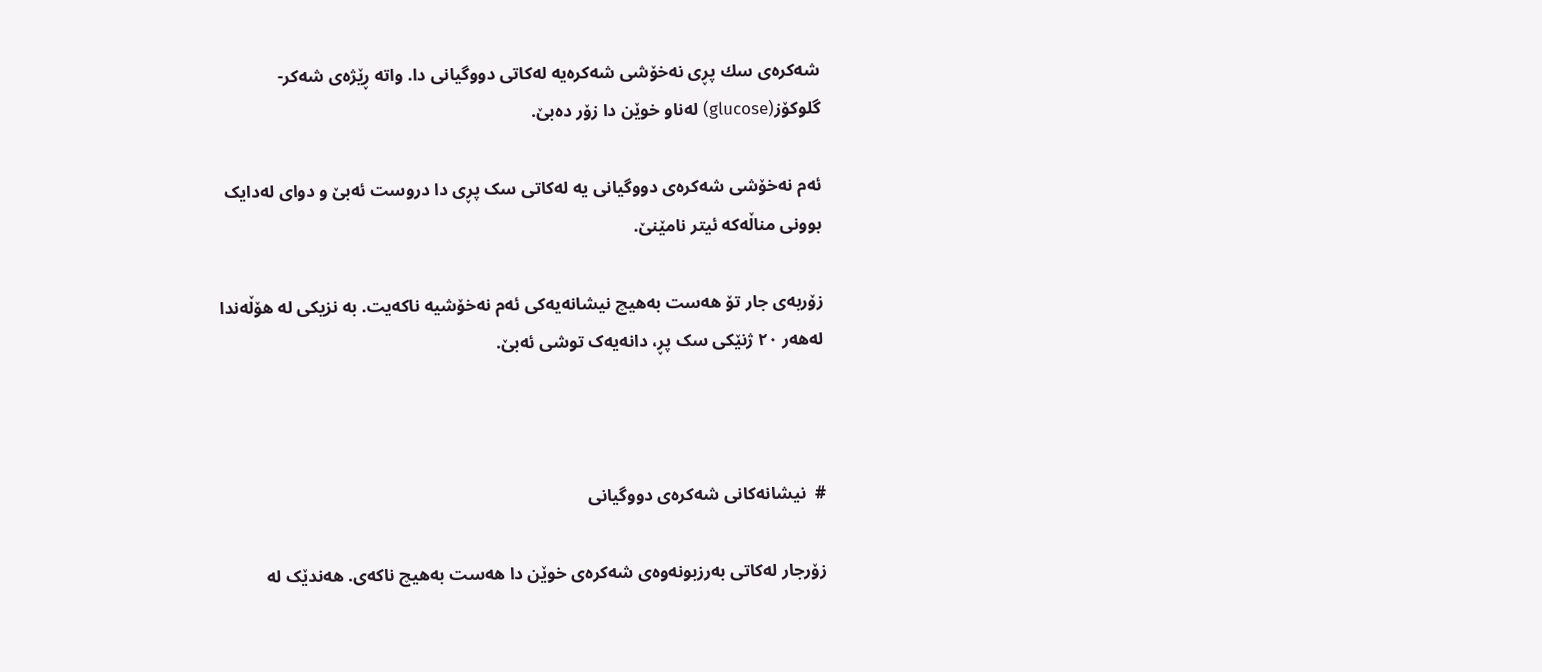شەکرەی سك پڕی نەخۆشی شەکرەیە لەکاتی دووگیانی دا. واتە ڕێژەی شەکر- گلوکۆز(glucose) لەناو خوێن دا زۆر دەبێ.

ئەم نەخۆشی شەکرەی دووگیانی یە لەکاتی سک پڕی دا دروست ئەبێ و دوای لەدایک بوونی مناڵەکە ئیتر نامێنێ.

زۆربەی جار تۆ هەست بەهیچ نیشانەیەکی ئەم نەخۆشیە ناکەیت. بە نزیکی لە هۆڵەندا لەهەر ٢٠ ژنێکی سک پڕ، دانەیەک توشی ئەبێ.



#  نیشانەکانی شەکرەی دووگیانی

زۆرجار لەکاتی بەرزبونەوەی شەکرەی خوێن دا هەست بەهیچ ناکەی. هەندێک لە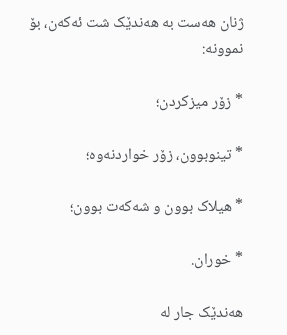ژنان هەست بە هەندێک شت ئەکەن، بۆ نموونە:

* زۆر میزکردن؛

* تینوبوون، زۆر خواردنەوە؛

* هیلاک بوون و شەکەت بوون؛

* خوران.

هەندێک جار لە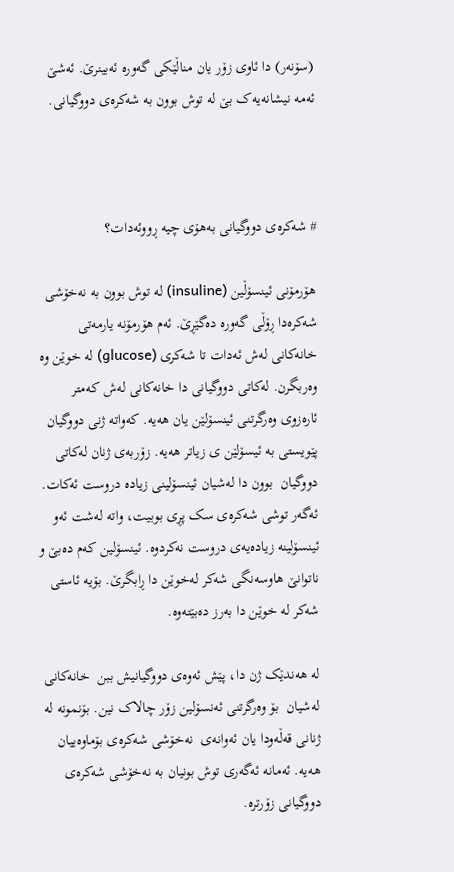(سۆنەر) دا ئاوی زۆر یان مناڵێکی گەورە ئەبینرێ. ئەشێ ئەمە نیشانەیەک بێ لە توش بوون بە شەکرەی دووگیانی.



# شەکرەی دووگیانی بە‌هۆی چیە ڕووئەدات؟

هۆرمۆنی ئینسۆڵین (insuline) لە توش بوون بە نەخۆشی شەکرەدا ڕۆڵی گەورە دەگێڕێ. ئەم هۆرمۆنە یارمەتی خانەکانی لەش ئەدات تا شەکری (glucose) لە خوێن وە وەربگرن. لەکاتی دووگیانی دا خانەکانی لەش کەمتر ئارەزوی وەرگرتنی ئینسۆلێن یان هەیە. کەواتە ژنی دووگیان پێویستی بە ئیسۆلێن ی زیاتر هەیە. زۆربەی ژنان لەکاتی  دووگیان  بوون دا لەشیان ئینسۆلینی زیادە دروست ئەکات. ئەگەر توشی شەکرەی سک پڕی بوبیت، واتە لەشت ئەو ئینسۆلینە زیادەیەی دروست نەکردوە. ئینسۆلین کەم دەبێ و ناتوانێ هاوسەنگی شەکر لەخوێن دا ڕابگرێ. بۆیە ئاستی شەکر لە خوێن دا بەرز دەبێتەوە.

لە هەندێک ژن دا، پێش ئەوەی دووگیانیش ببن  خانەکانی لەشیان  بۆ وەرگرتنی ئەنسۆلین زۆر چالاک نین. بۆنمونە لە ژنانی قەڵەودا یان ئەوانەی  نەخۆشی شەکرەی بۆماوەییان هەیە. ئەمانە ئەگەری توش بونیان بە نەخۆشی شەکرەی دووگیانی زۆرترە.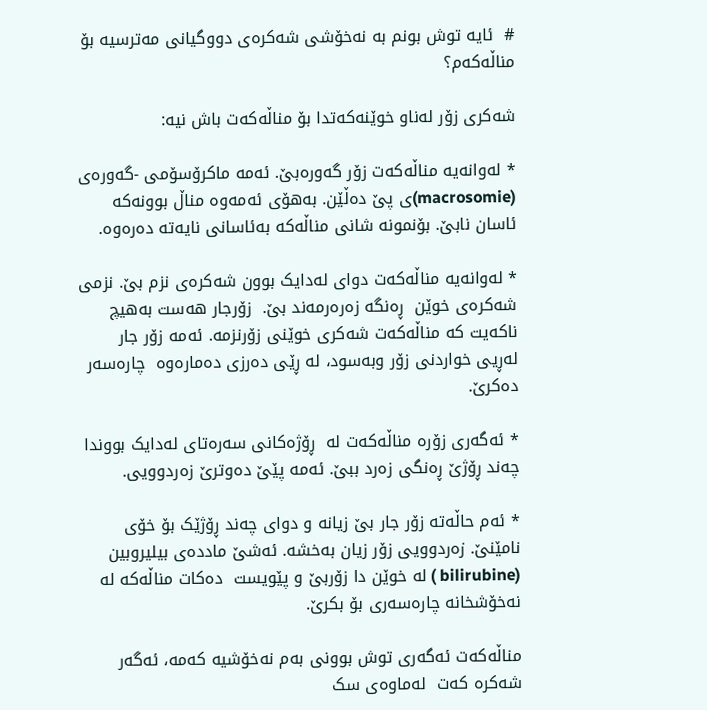#  ئایە توش بونم بە نەخۆشی شەکرەی دووگیانی مەترسیە بۆ مناڵەکەم؟

شەکری زۆر لەناو خوێنەکەتدا بۆ مناڵەکەت باش نیە:

* لەوانەیە مناڵەکەت زۆر گەورەبێ. ئەمە ماکرۆسۆمی -گەورەی (macrosomie)ی پێ دەڵێن. بەهۆی ئەمەوە مناڵ بوونەکە ئاسان نابێ. بۆنمونە شانی مناڵەکە بەئاسانی نایەتە دەرەوە.

* لەوانەیە مناڵەکەت دوای لەدایک بوون شەکرەی نزم بێ. نزمی شەکرەی خوێن  ڕەنگە زەرەرمەند بێ.  زۆرجار هەست بەهیچ ناکەیت کە مناڵەکەت شەکری خوێنی زۆرنزمە. ئەمە زۆر جار لەڕیی خواردنی زۆر وبەسود، لە ڕێی دەرزی دەمارەوە  چارەسەر دەکرێ.

* ئەگەری زۆرە مناڵەکەت لە  ڕۆژەکانی سەرەتای لەدایک بووندا چەند ڕۆژێ ڕەنگی زەرد ببێ. ئەمە پێێ دەوترێ زەردوویی.

* ئەم حاڵەتە زۆر جار بێ زیانە و دوای چەند ڕۆژێک بۆ خۆی نامێنێ. زەردوویی زۆر زیان بەخشە. ئەشێ ماددەی بیلیروبین (bilirubine ) لە خوێن دا زۆربێ و پێویست  دەکات مناڵەکە لە نەخۆشخانە چارەسەری بۆ بکرێ.

مناڵەکەت ئەگەری توش بوونی بەم نەخۆشیە کەمە، ئەگەر شەکرە کەت  لەماوەی سک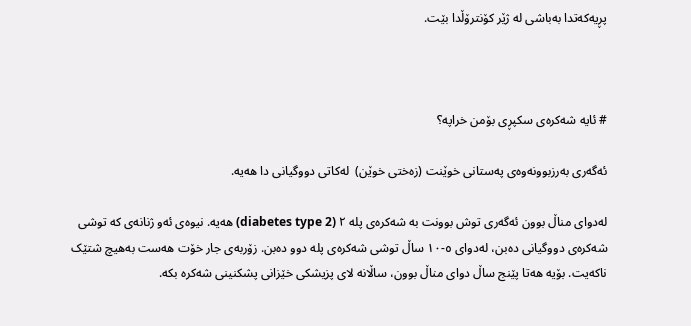پڕیەکەتدا بەباشی لە ژێر کۆنترۆڵدا بێت.



# ئایە شەکرەی سکپڕی بۆمن خراپە؟

ئەگەری بەرزبوونەوەی پەستانی خوێنت (زەختی خوێن)  لەکاتی دووگیانی دا هەیە.

لەدوای مناڵ بوون ئەگەری توش بوونت بە شەکرەی پلە ٢ (diabetes type 2) هەیە. نیوەی ئەو ژنانەی کە توشی شەکرەی دووگیانی دەبن، لەدوای ٥-١٠ ساڵ توشی شەکرەی پلە دوو دەبن. زۆربەی جار خۆت هەست بەهیچ شتێک ناکەیت. بۆیە هەتا پێنج ساڵ دوای مناڵ بوون، ساڵانە لای پزیشکی خێزانی پشکنینی شەکرە بکە.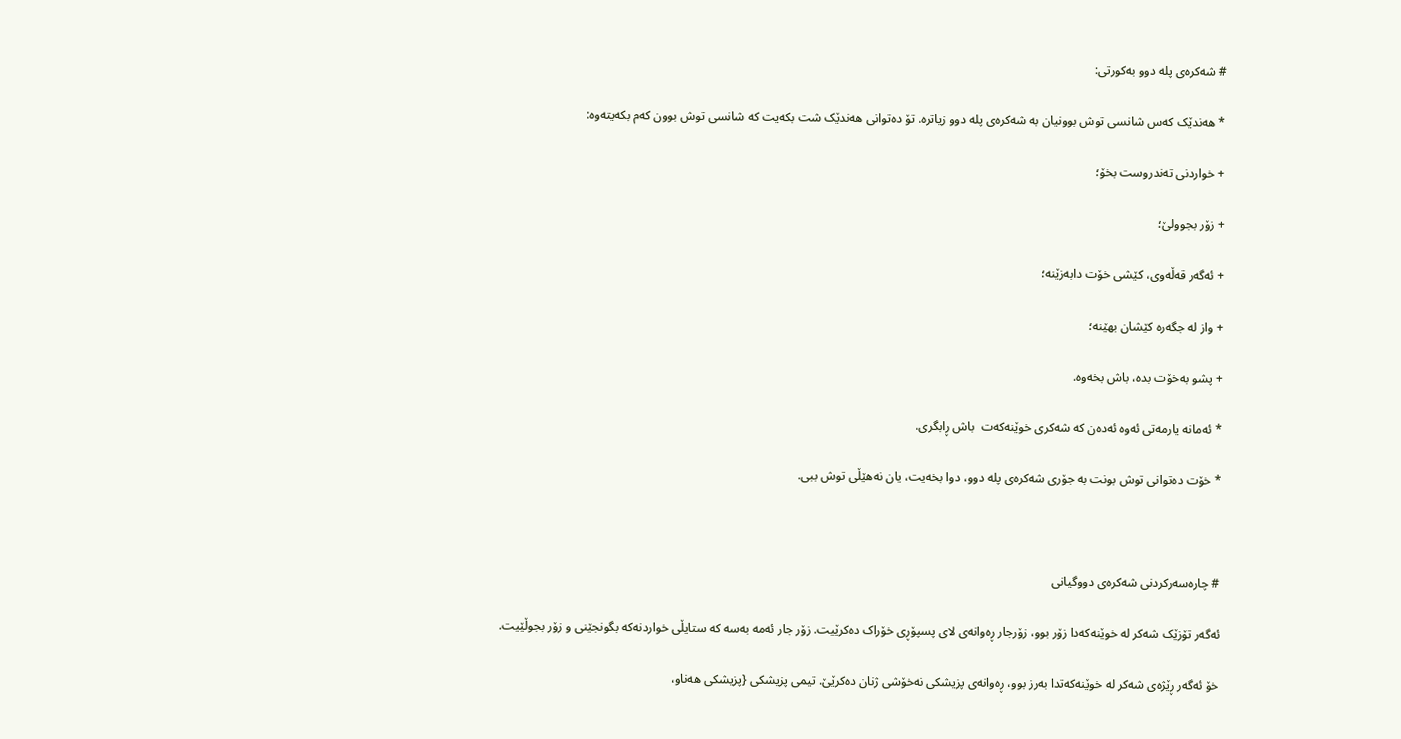# شەکرەی پلە دوو بەکورتی:

* هەندێک کەس شانسی توش بوونیان بە شەکرەی پلە دوو زیاترە. تۆ دەتوانی هەندێک شت بکەیت کە شانسی توش بوون کەم بکەیتەوە:

+ خواردنی تەندروست بخۆ؛

+ زۆر بجوولێ؛

+ ئەگەر قەڵەوی، کێشی خۆت دابەزێنە؛

+ واز لە جگەرە کێشان بهێنە؛

+ پشو بەخۆت بدە، باش بخەوە.

* ئەمانە یارمەتی ئەوە ئەدەن کە شەکری خوێنەکەت  باش ڕابگری.

* خۆت دەتوانی توش بونت بە جۆری شەکرەی پلە دوو، دوا بخەیت، یان نەهێڵی توش ببی.



# چارەسەرکردنی شەکرەی دووگیانی

ئەگەر تۆزێک شەکر لە خوێنەکەدا زۆر بوو، زۆرجار ڕەوانەی لای پسپۆڕی خۆراک دەکرێیت. زۆر جار ئەمە بەسە کە ستایڵی خواردنەکە بگونجێنی و زۆر بجوڵێیت.

خۆ ئەگەر ڕێژەی شەکر لە خوێنەکەتدا بەرز بوو، ڕەوانەی پزیشکی نەخۆشی ژنان دەکرێێ. تیمی پزیشکی {پزیشکی هەناو،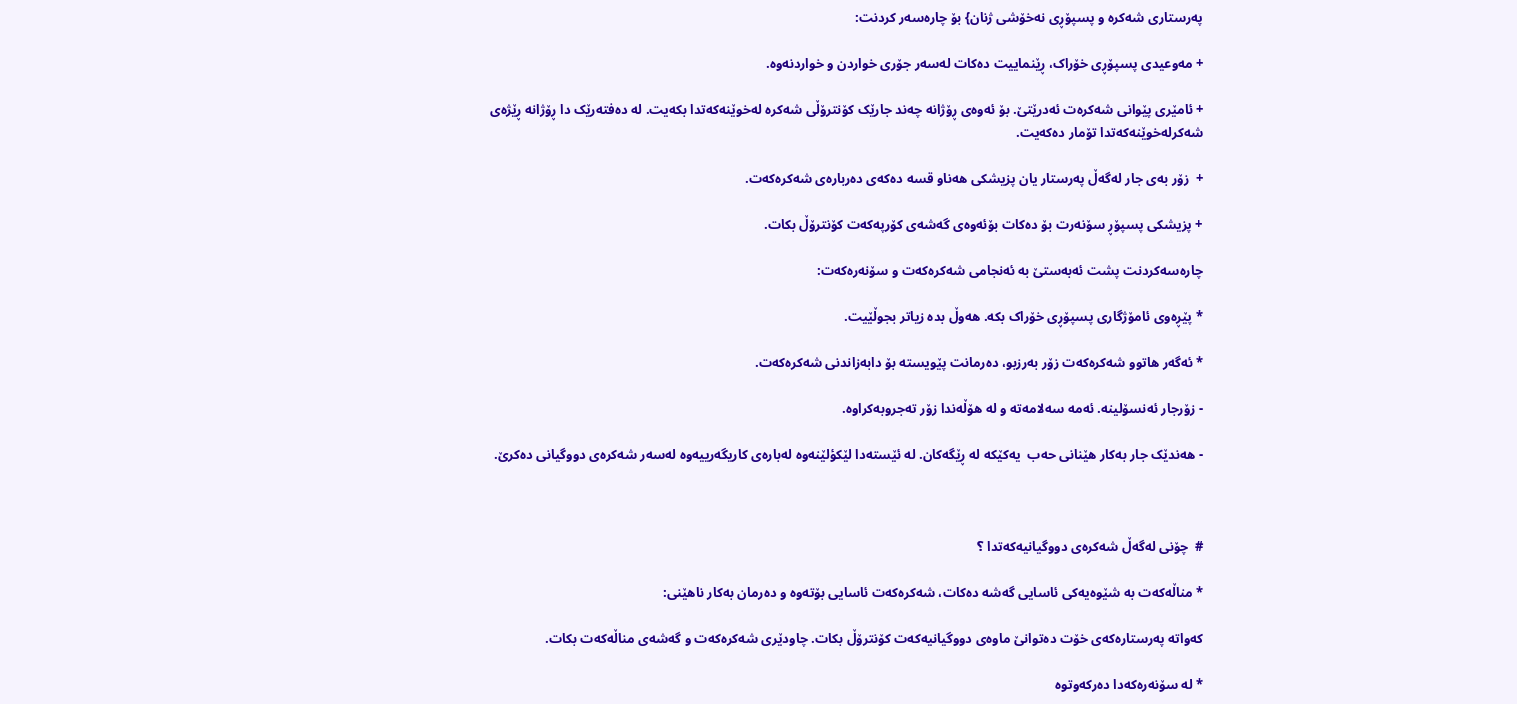پەرستاری شەکرە و پسپۆڕی نەخۆشی ژنان} بۆ چارەسەر کردنت:

+ مەوعیدی پسپۆڕی خۆراک، ڕێنماییت دەکات لەسەر جۆری خواردن و خواردنەوە.

+ ئامێری پێوانی شەکرەت ئەدرێتێ. بۆ ئەوەی ڕۆژانە چەند جارێک کۆنترۆڵی شەکرە لەخوێنەکەتدا بکەیت. لە دەفتەرێک دا ڕۆژانە ڕێژەی شەکرلەخوێنەکەتدا تۆمار دەکەیت.

+  زۆر بەی جار لەگەڵ پەرستار یان پزیشکی هەناو قسە دەکەی دەربارەی شەکرەکەت.

+ پزیشکی پسپۆڕ سۆنەرت بۆ دەکات بۆئەوەی گەشەی کۆرپەکەت کۆنترۆڵ بکات.

چارەسەکردنت پشت ئەبەستێ بە ئەنجامی شەکرەکەت و سۆنەرەکەت:

* پێڕەوی ئامۆژگاری پسپۆڕی خۆراک بکە. هەوڵ بدە زیاتر بجوڵێیت.

* ئەگەر هاتوو شەکرەکەت زۆر بەرزبو، دەرمانت پێویستە بۆ دابەزاندنی شەکرەکەت.

- زۆرجار ئەنسۆلینە. ئەمە سەلامەتە و لە هۆڵەندا زۆر تەجروبەکراوە.

- هەندێک جار بەکار هێنانی حەب  یەکێکە لە ڕێگەکان. لە ئێستەدا لێکؤلێنەوە لەبارەی کاریگەرییەوە لەسەر شەکرەی دووگیانی دەکرێ.



#  چۆنی لەگەڵ شەکرەی دووگیانیەکەتدا ؟

* مناڵەکەت بە شێوەیەکی ئاسایی گەشە دەکات، شەکرەکەت ئاسایی بۆتەوە و دەرمان بەکار ناهێنی:

کەواتە پەرستارەکەی خۆت دەتوانێ ماوەی دووگیانیەکەت کۆنترۆڵ بکات. چاودێری شەکرەکەت و گەشەی مناڵەکەت بکات.

* لە سۆنەرەکەدا دەرکەوتوە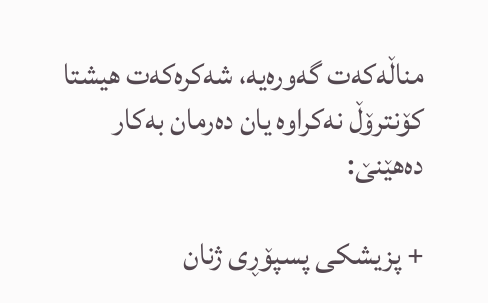مناڵەکەت گەورەیە، شەکرەکەت هیشتا کۆنترۆڵ نەکراوە یان دەرمان بەکار دەهێنێ:

+ پزیشکی پسپۆڕی ژنان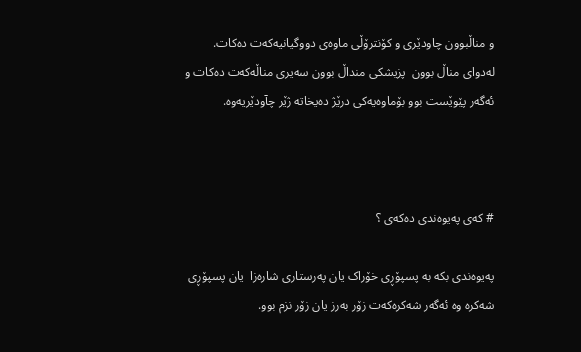و مناڵبوون چاودێری و کۆنترۆڵی ماوەی دووگیانیەکەت دەکات.  لەدوای مناڵ بوون  پزیشکی منداڵ بوون سەیری مناڵەکەت دەکات و ئەگەر پێوێست بوو بۆماوەیەکی درێژ دەیخاتە ژێر چآودێریەوە.



# کەی پەیوەندی دەکەی ؟

پەیوەندی بکە بە پسپۆڕی خۆراک یان پەرستاری شارەزا  یان پسپۆڕی شەکرە وە ئەگەر شەکرەکەت زۆر بەرز یان زۆر نزم بوو.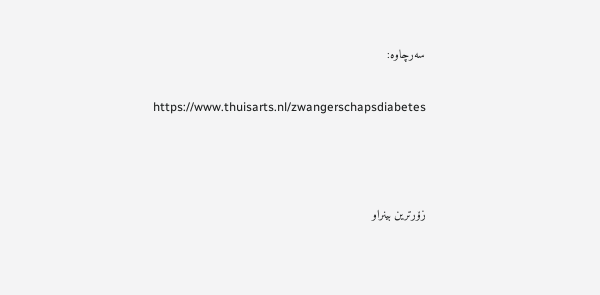سەرچاوە:

https://www.thuisarts.nl/zwangerschapsdiabetes



زۆرترین بینراو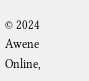© 2024 Awene Online,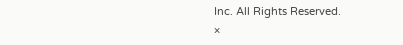Inc. All Rights Reserved.
×